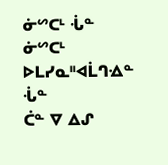ᓃᔥᑕᒻ ᒞᓐ
ᓃᔥᑕᒻ ᐅᒪᓯᓇᐦᐊᒫᒉᐎᓐ ᒞᓐ
ᑖᓐ ᐁ ᐃᔑ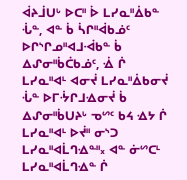ᐋᔨᒨᑌᒡ ᐅᑕᐦ ᐆ ᒪᓯᓇᐦᐄᑲᓐ
ᒞᓐ, ᐊᓐ ᑳ ᓵᒋᐦᐋᑲᓅᑦ ᐅᒋᔅᒋᓄᐦᐊᒧᐙᑲᓐ ᑳ ᐃᔑᓂᐦᑳᑖᑲᓅᑦ, ᐐ ᒌ ᒪᓯᓇᐦᐊᒻ ᐊᓂᔫ ᒪᓯᓇᐦᐄᑲᓂᔫ ᒞᓐ ᐅᒥᔻᒋᒧᐎᓂᔫ ᑳ ᐃᔑᓂᐦᑳᑌᔨᒡ ᓀᔥᑦ ᑲᔦ ᐎᔭ ᒌ ᒪᓯᓇᐦᐊᒻ ᐅᔫᐦ ᓂᔅᑐ ᒪᓯᓇᐦᐊᒫᒉᐎᓐᐦ᙮ ᐊᓐ ᓃᔥᑕᒻ ᒪᓯᓇᐦᐊᒫᒉᐎᓐ ᒌ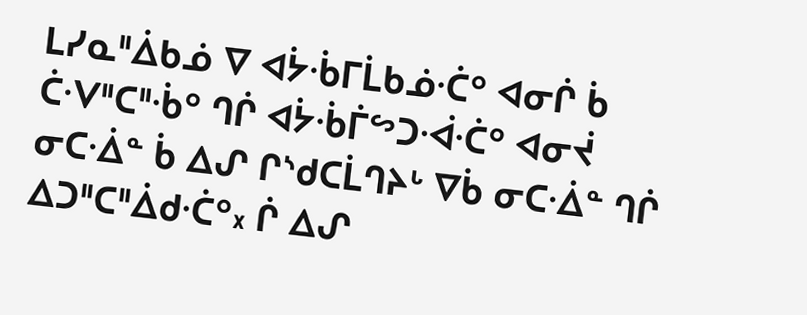ᒪᓯᓇᐦᐄᑲᓅ ᐁ ᐊᔮᒀᒥᒫᑲᓅᑣᐤ ᐊᓂᒌ ᑳ ᑖᐺᐦᑕᐦᒀᐤ ᒉᒌ ᐊᔮᒀᒦᔥᑐᐙᑣᐤ ᐊᓂᔫ ᓂᑕᐐᓐ ᑳ ᐃᔑ ᒋᔅᑯᑕᒫᒉᔨᒡ ᐁᑳ ᓂᑕᐐᓐ ᒉᒌ ᐃᑐᐦᑕᐦᐄᑯᑣᐤ᙮ ᒌ ᐃᔑ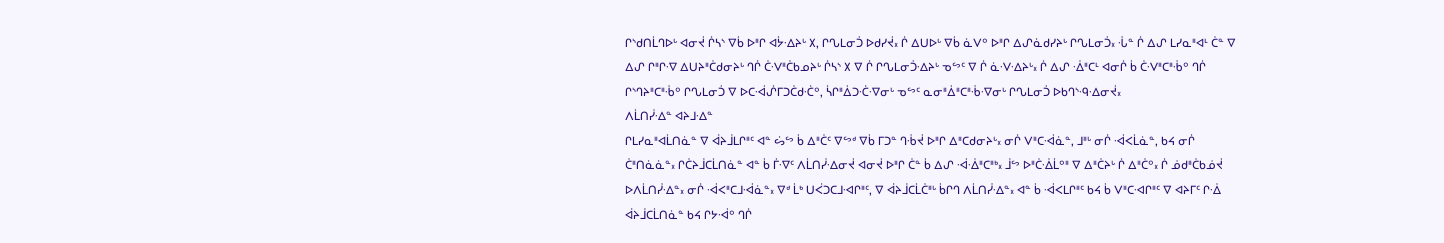ᒋᔅᑯᑎᒫᒉᐅᒡ ᐊᓂᔫ ᒌᓴᔅ ᐁᑳ ᐅᐦᒋ ᐊᔮᐎᔨᒡ ᙭, ᒋᔐᒪᓂᑑ ᐅᑯᓯᔫ᙮ ᒌ ᐃᑌᐅᒡ ᐁᑳ ᓈᐯᐤ ᐅᐦᒋ ᐃᔑᓈᑯᓯᔨᒡ ᒋᔐᒪᓂᑑ᙮ ᒞᓐ ᒌ ᐃᔑ ᒪᓯᓇᐦᐊᒻ ᑖᓐ ᐁ ᐃᔑ ᒋᐦᒋᐌ ᐃᑌᔨᐦᑖᑯᓂᔨᒡ ᒉᒌ ᑖᐺᐦᑖᑲᓄᔨᒡ ᒌᓴᔅ ᙭ ᐁ ᒌ ᒋᔐᒪᓂᑑᐎᔨᒡ ᓀᔥᑦ ᐁ ᒌ ᓈᐺᐎᔨᒡ᙮ ᒌ ᐃᔑ ᐐᐦᑕᒻ ᐊᓂᒌ ᑳ ᑖᐺᐦᑕᐦᒀᐤ ᒉᒌ ᒋᔅᒉᔨᐦᑕᐦᒀᐤ ᒋᔐᒪᓂᑑ ᐁ ᐅᑕᐙᔒᒥᑐᑖᑯᑣᐤ, ᓵᒋᐦᐄᑐᑣᐌᓂᒡ ᓀᔥᑦ ᓇᓂᐦᐄᐦᑕᐦᒀᐌᓂᒡ ᒋᔐᒪᓂᑑ ᐅᑲᒉᔅᑴᐎᓂᔫ᙮
ᐱᒫᑎᓰᐎᓐ ᐊᔨᒧᐎᓐ
ᒋᒪᓯᓇᐦᐊᒫᑎᓈᓐ ᐁ ᐋᔨᒨᒪᒋᐦᑦ ᐊᓐ ᔖᔥ ᑳ ᐃᐦᑖᑦ ᐁᔥᒄ ᐁᑳ ᒥᑐᓐ ᒉᒀᔫ ᐅᐦᒋ ᐃᐦᑕᑯᓂᔨᒡ᙮ ᓂᒌ ᐯᐦᑕᐙᓈᓐ, ᒧᐦᒡ ᓂᒌ ᐙᐸᒫᓈᓐ, ᑲᔦ ᓂᒌ ᑖᐦᑎᓈᓈᓐ᙮ ᒋᑖᔨᒨᑕᒫᑎᓈᓐ ᐊᓐ ᑳ ᒦᐌᑦ ᐱᒫᑎᓰᐎᓂᔫ ᐊᓂᔫ ᐅᐦᒋ ᑖᓐ ᑳ ᐃᔑ ᐙᐐᐦᑕᐦᒃ᙮ ᒨᔥ ᐅᐦᑖᐐᒫᐤᐦ ᐁ ᐃᐦᑖᔨᒡ ᒌ ᐃᐦᑖᐤ᙮ ᒌ ᓅᑯᐦᑖᑲᓅᔫ ᐅᐱᒫᑎᓰᐎᓐ᙮ ᓂᒌ ᐙᐸᐦᑕᒧᐙᓈᓐ᙮ ᐁᒄ ᒫᒃ ᑌᐹᑐᑕᒧᐗᒋᐦᑦ, ᐁ ᐋᔨᒨᑕᒫᑖᐦᒡ ᑳᒋᒉ ᐱᒫᑎᓰᐎᓐ᙮ ᐊᓐ ᑳ ᐙᐸᒪᒋᐦᑦ ᑲᔦ ᑳ ᐯᐦᑕᐗᒋᐦᑦ ᐁ ᐊᔨᒥᑦ ᒋᐐ ᐋᔨᒨᑕᒫᑎᓈᓐ ᑲᔦ ᒋᔭᐙᐤ ᒉᒌ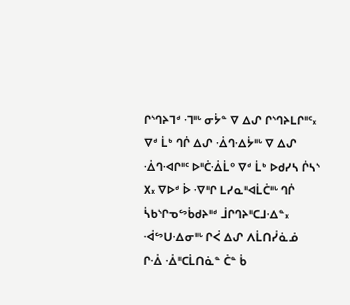ᒋᔅᒉᔨᒣᒄ ᒬᐦᒡ ᓂᔮᓐ ᐁ ᐃᔑ ᒋᔅᒉᔨᒪᒋᐦᑦ᙮ ᐁᒄ ᒫᒃ ᒉᒌ ᐃᔑ ᐐᒉᐎᔮᐦᒡ ᐁ ᐃᔑ ᐐᒉᐗᒋᐦᑦ ᐅᐦᑖᐐᒫᐤ ᐁᒄ ᒫᒃ ᐅᑯᓯᓴ ᒌᓴᔅ ᙭᙮ ᐁᐅᒄ ᐆ ᐌᐦᒋ ᒪᓯᓇᐦᐊᒫᑖᐦᒡ ᒉᒌ ᓵᑲᔅᒋᓀᔥᑳᑯᔨᐦᒄ ᒨᒋᒉᔨᐦᑕᒧᐎᓐ᙮
ᐙᔥᑌᐎᓂᐦᒡ ᒋᐹ ᐃᔑ ᐱᒫᑎᓰᓈᓅ
ᒋᐐ ᐐᐦᑕᒫᑎᓈᓐ ᑖᓐ ᑳ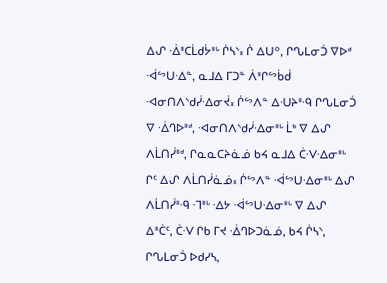ᐃᔑ ᐐᐦᑕᒫᑯᔮᐦᒡ ᒌᓴᔅ᙮ ᒌ ᐃᑌᐤ, ᒋᔐᒪᓂᑑ ᐁᐅᒄ ᐙᔥᑌᐎᓐ, ᓇᒧᐃ ᒥᑐᓐ ᐲᐦᒋᔥᑳᑰ ᐗᓂᑎᐱᔅᑯᓰᐎᓂᔫ᙮ ᒌᔥᐱᓐ ᐃᑗᔨᐦᑴ ᒋᔐᒪᓂᑑ ᐁ ᐐᒉᐅᐦᒄ, ᐗᓂᑎᐱᔅᑯᓰᐎᓂᐦᒡ ᒫᒃ ᐁ ᐃᔑ ᐱᒫᑎᓰᐦᒄ, ᒋᓇᓇᑕᔨᓈᓅ ᑲᔦ ᓇᒧᐃ ᑖᐺᐎᓂᐦᒡ ᒋᑦ ᐃᔑ ᐱᒫᑎᓰᓈᓅ᙮ ᒌᔥᐱᓐ ᐙᔥᑌᐎᓂᐦᒡ ᐃᔑ ᐱᒫᑎᓰᐦᑴ ᒬᐦᒡ ᐎᔭ ᐙᔥᑌᐎᓂᐦᒡ ᐁ ᐃᔑ ᐃᐦᑖᑦ, ᑖᐺ ᒋᑲ ᒥᔪ ᐐᒉᐅᑐᓈᓅ, ᑲᔦ ᒌᓴᔅ, ᒋᔐᒪᓂᑑ ᐅᑯᓯᓴ,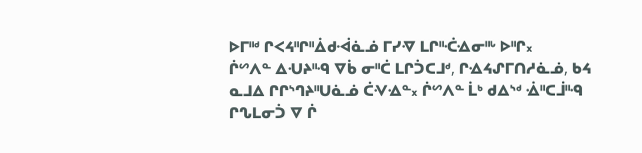ᐅᒥᐦᒄ ᒋᐸᔦᐦᒋᐦᐄᑯᐙᓈᓅ ᒥᓯᐌ ᒪᒋᐦᑣᐎᓂᐦᒡ ᐅᐦᒋ᙮
ᒌᔥᐱᓐ ᐃᑗᔨᐦᑴ ᐁᑳ ᓂᐦᑖ ᒪᒋᑑᑕᒧᒄ, ᒋᐎᔦᔑᒥᑎᓱᓈᓅ, ᑲᔦ ᓇᒧᐃ ᒋᒋᔅᒉᔨᐦᑌᓈᓅ ᑖᐺᐎᓐ᙮ ᒌᔥᐱᓐ ᒫᒃ ᑯᐃᔅᒄ ᐐᐦᑕᒨᐦᑴ ᒋᔐᒪᓂᑑ ᐁ ᒌ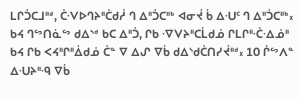ᒪᒋᑑᑕᒧᐦᒄ, ᑖᐺᐅᒉᔨᐦᑖᑯᓲ ᒉ ᐃᐦᑑᑕᐦᒃ ᐊᓂᔫ ᑳ ᐃᑗᑦ ᒉ ᐃᐦᑑᑕᐦᒃ᙮ ᑲᔦ ᒉᔥᑎᓈᔥ ᑯᐃᔅᒄ ᑲᑕ ᐃᐦᑑ, ᒋᑲ ᐌᐯᔨᐦᑕᒫᑯᓅ ᒋᒪᒋᐦᑣᐎᓅᐦ ᑲᔦ ᒋᑲ ᐸᔦᐦᒋᐦᐄᑯᓅ ᑖᓐ ᐁ ᐃᔑ ᐁᑳ ᑯᐃᔅᑯᑖᑎᓯᔫᐦᒄ᙮ 10 ᒌᔥᐱᓐ ᐃᑗᔨᐦᑴ ᐁᑳ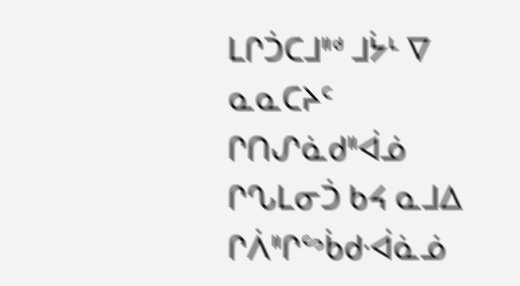ᒪᒋᑑᑕᒧᐦᒄ ᒧᔮᒻ ᐁ ᓇᓇᑕᔨᑦ ᒋᑎᔑᓈᑯᐦᐋᓅ ᒋᔐᒪᓂᑑ ᑲᔦ ᓇᒧᐃ ᒋᐲᐦᒋᔥᑳᑯᐙᓈᓅ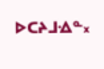ᐅᑕᔨᒧᐎᓐ᙮